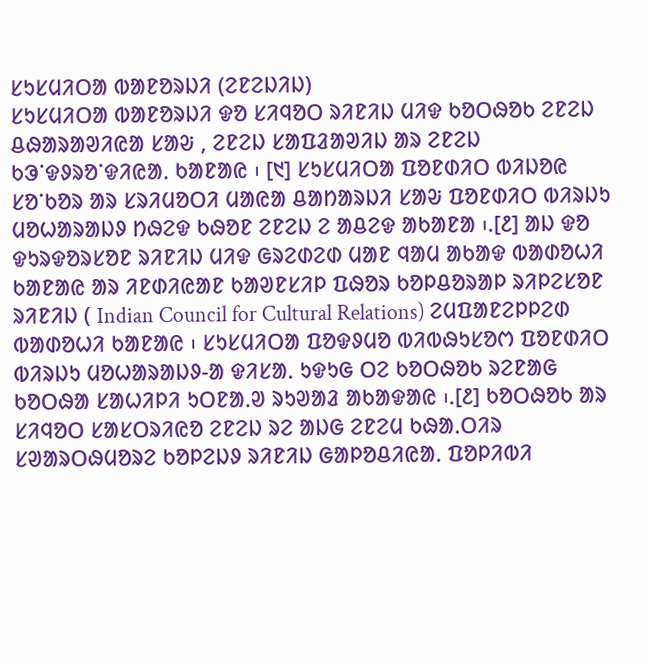ᱥᱩᱥᱢᱤᱛᱟ ᱵᱟᱱᱚᱨᱡᱤ (ᱮᱱᱮᱡᱤᱡ)
ᱥᱩᱥᱢᱤᱛᱟ ᱵᱟᱱᱚᱨᱡᱤ ᱫᱚ ᱥᱤᱧᱚᱛ ᱨᱤᱱᱤᱡ ᱢᱤᱫ ᱠᱚᱛᱷᱚᱠ ᱮᱱᱮᱡ ᱪᱷᱟᱨᱟᱣᱤᱭᱟ ᱥᱟᱶ , ᱮᱱᱮᱡ ᱥᱟᱯᱲᱟᱣᱤᱡ ᱟᱨ ᱮᱱᱮᱡ ᱠᱳᱸᱫᱽᱨᱚᱸᱫᱤᱭᱟᱹ ᱠᱟᱱᱟᱭ ᱾ [᱑] ᱥᱩᱥᱢᱤᱛᱟ ᱯᱚᱱᱰᱤᱛ ᱵᱤᱡᱚᱭ ᱥᱚᱸᱠᱚᱨ ᱟᱨ ᱥᱨᱤᱢᱚᱛᱤ ᱢᱟᱭᱟ ᱪᱟᱴᱟᱨᱡᱤ ᱥᱟᱶ ᱯᱚᱱᱰᱤᱛ ᱵᱤᱨᱡᱩ ᱢᱚᱦᱟᱨᱟᱡᱽ ᱴᱷᱮᱫ ᱠᱷᱚᱱ ᱮᱱᱮᱡ ᱮ ᱟᱪᱮᱫ ᱟᱠᱟᱱᱟ ᱾.[᱒] ᱟᱡ ᱫᱚ ᱫᱩᱨᱫᱚᱨᱥᱚᱱ ᱨᱤᱱᱤᱡ ᱢᱤᱫ ᱜᱨᱮᱰᱮᱰ ᱢᱟᱱ ᱧᱟᱢ ᱟᱠᱟᱫ ᱵᱟᱰᱚᱦᱤ ᱠᱟᱱᱟᱭ ᱟᱨ ᱤᱱᱰᱤᱭᱟᱱ ᱠᱟᱣᱱᱥᱤᱞ ᱯᱷᱚᱨ ᱠᱚᱞᱪᱚᱨᱟᱞ ᱨᱤᱞᱮᱥᱚᱱ ᱨᱤᱱᱤᱡ ( Indian Council for Cultural Relations) ᱮᱢᱯᱟᱱᱮᱞᱞᱮᱰ ᱵᱟᱰᱚᱦᱤ ᱠᱟᱱᱟᱭ ᱾ ᱥᱩᱥᱢᱤᱛᱟ ᱯᱚᱫᱽᱢᱚ ᱵᱤᱵᱷᱩᱥᱚᱬ ᱯᱚᱱᱰᱤᱛ ᱵᱤᱨᱡᱩ ᱢᱚᱦᱟᱨᱟᱡᱽ-ᱟ ᱫᱤᱥᱟᱹ ᱩᱫᱩᱜ ᱛᱮ ᱠᱚᱛᱷᱚᱠ ᱨᱮᱱᱟᱜ ᱠᱚᱛᱷᱟ ᱥᱟᱦᱤᱞᱤ ᱩᱛᱱᱟᱹᱣ ᱨᱩᱣᱟᱲ ᱟᱠᱟᱫᱟᱭ ᱾.[᱒] ᱠᱚᱛᱷᱚᱠ ᱟᱨ ᱥᱤᱧᱚᱛ ᱥᱟᱥᱛᱨᱤᱭᱚ ᱮᱱᱮᱡ ᱨᱮ ᱟᱡᱜ ᱮᱱᱮᱢ ᱠᱷᱟᱹᱛᱤᱨ ᱥᱣᱟᱨᱛᱷᱢᱚᱨᱮ ᱠᱚᱞᱮᱡᱽ ᱨᱤᱱᱤᱡ ᱜᱟᱞᱚᱪᱤᱭᱟᱹ ᱯᱚᱞᱤᱵᱤ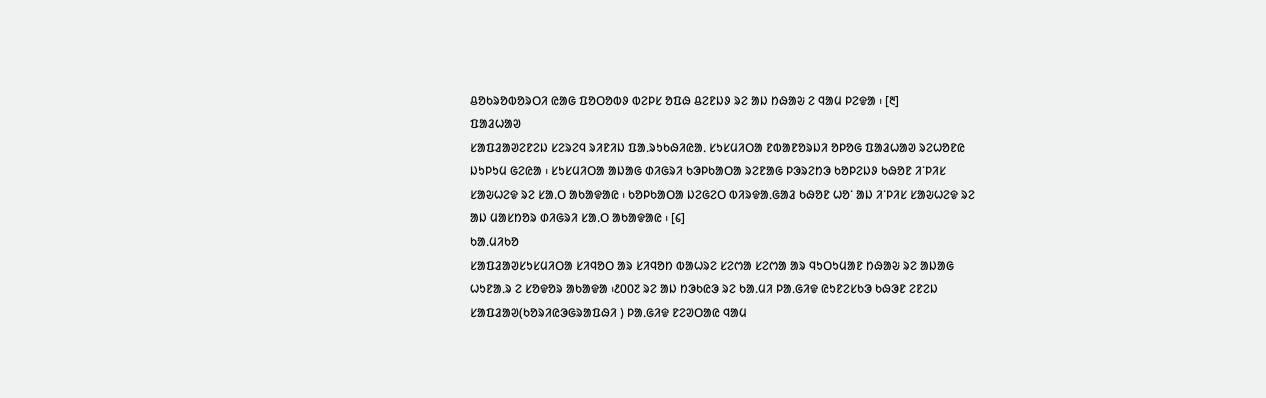ᱪᱚᱠᱨᱚᱵᱚᱨᱛᱤ ᱭᱟᱜ ᱯᱚᱛᱚᱵᱽ ᱵᱮᱞᱥ ᱚᱯᱷ ᱪᱮᱱᱡᱽ ᱨᱮ ᱟᱡ ᱴᱷᱟᱶ ᱮ ᱧᱟᱢ ᱞᱮᱫᱟ ᱾ [᱓]
ᱯᱟᱲᱦᱟᱣ
ᱥᱟᱯᱲᱟᱣᱮᱱᱮᱡ ᱥᱮᱨᱮᱧ ᱨᱤᱱᱤᱡ ᱯᱟᱹᱨᱩᱠᱷᱤᱭᱟᱹ ᱥᱩᱥᱢᱤᱛᱟ ᱱᱵᱟᱱᱚᱨᱡᱤ ᱚᱞᱚᱜ ᱯᱟᱲᱦᱟᱣ ᱨᱮᱦᱚᱱᱭ ᱡᱩᱞᱩᱢ ᱜᱮᱭᱟ ᱾ ᱥᱩᱥᱢᱤᱛᱟ ᱟᱡᱟᱜ ᱰᱤᱜᱨᱤ ᱠᱳᱞᱠᱟᱛᱟ ᱨᱮᱱᱟᱜ ᱞᱳᱨᱮᱴᱳ ᱠᱚᱞᱮᱡᱽ ᱠᱷᱚᱱ ᱤᱸᱞᱤᱥ ᱥᱟᱶᱦᱮᱫ ᱨᱮ ᱥᱟᱹᱛ ᱟᱠᱟᱫᱟᱭ ᱾ ᱠᱚᱞᱠᱟᱛᱟ ᱡᱮᱜᱮᱛ ᱵᱤᱨᱫᱟᱹᱜᱟᱲ ᱠᱷᱚᱱ ᱦᱚᱸ ᱟᱡ ᱤᱸᱞᱤᱥ ᱥᱟᱶᱦᱮᱫ ᱨᱮ ᱟᱡ ᱢᱟᱥᱴᱚᱨ ᱰᱤᱜᱨᱤ ᱥᱟᱹᱛ ᱟᱠᱟᱫᱟᱭ ᱾ [᱔]
ᱠᱟᱹᱢᱤᱠᱚ
ᱥᱟᱯᱲᱟᱣᱥᱩᱥᱢᱤᱛᱟ ᱥᱤᱧᱚᱛ ᱟᱨ ᱥᱤᱧᱚᱴ ᱵᱟᱦᱨᱮ ᱥᱮᱬᱟ ᱥᱮᱬᱟ ᱟᱨ ᱧᱩᱛᱩᱢᱟᱱ ᱴᱷᱟᱶ ᱨᱮ ᱟᱡᱟᱜ ᱦᱩᱱᱟᱹᱨ ᱮ ᱥᱚᱫᱚᱨ ᱟᱠᱟᱫᱟ ᱾᱒᱐᱐᱗ ᱨᱮ ᱟᱡ ᱴᱳᱠᱭᱳ ᱨᱮ ᱠᱟᱹᱢᱤ ᱞᱟᱹᱜᱤᱫ ᱭᱩᱱᱮᱥᱠᱳ ᱠᱷᱳᱱ ᱮᱱᱮᱡ ᱥᱟᱯᱲᱟᱣ(ᱠᱚᱨᱤᱭᱳᱜᱨᱟᱯᱷᱤ ) ᱞᱟᱹᱜᱤᱫ ᱱᱮᱣᱛᱟᱭ ᱧᱟᱢ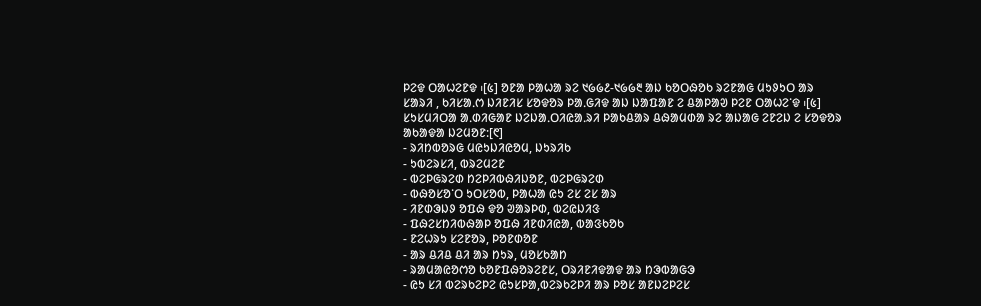ᱞᱮᱫ ᱛᱟᱦᱮᱱᱫ ᱾[᱕] ᱚᱱᱟ ᱞᱟᱦᱟ ᱨᱮ ᱑᱙᱙᱒-᱑᱙᱙᱓ ᱟᱡ ᱠᱚᱛᱷᱚᱠ ᱨᱮᱱᱟᱜ ᱢᱩᱽᱩᱛ ᱟᱨ ᱥᱟᱨᱤ , ᱠᱤᱥᱟᱹᱬ ᱡᱤᱱᱤᱥ ᱥᱚᱫᱚᱨ ᱞᱟᱹᱜᱤᱫ ᱟᱡ ᱡᱟᱯᱟᱱ ᱮ ᱪᱟᱞᱟᱣ ᱞᱮᱱ ᱛᱟᱦᱮᱸᱫ ᱾[᱕] ᱥᱩᱥᱢᱤᱛᱟ ᱟᱹᱰᱤᱜᱟᱱ ᱡᱮᱡᱟᱹᱛᱤᱭᱟᱹᱨᱤ ᱞᱟᱠᱪᱟᱨ ᱪᱷᱟᱢᱰᱟ ᱨᱮ ᱟᱡᱟᱜ ᱮᱱᱮᱡ ᱮ ᱥᱚᱫᱚᱨ ᱟᱠᱟᱫᱟ ᱡᱮᱢᱚᱱ:[᱖]
- ᱨᱤᱴᱵᱚᱨᱜ ᱢᱭᱩᱡᱤᱭᱚᱢ, ᱡᱩᱨᱤᱠ
- ᱩᱵᱮᱨᱥᱤ, ᱵᱨᱮᱢᱮᱱ
- ᱵᱮᱞᱜᱨᱮᱰ ᱴᱮᱞᱤᱵᱷᱤᱡᱚᱱ, ᱵᱮᱞᱜᱨᱮᱰ
- ᱵᱷᱚᱥᱚᱸᱛ ᱩᱛᱥᱚᱵ, ᱞᱟᱦᱟ ᱭᱩ ᱮᱥ ᱮᱥ ᱟᱨ
- ᱤᱱᱰᱳᱡᱽ ᱚᱯᱷ ᱫᱚ ᱣᱟᱨᱞᱰ, ᱵᱮᱭᱡᱤᱝ
- ᱯᱷᱮᱥᱴᱤᱵᱷᱟᱞ ᱚᱯᱷ ᱤᱱᱰᱤᱭᱟ, ᱵᱟᱝᱠᱚᱠ
- ᱱᱮᱦᱨᱩ ᱥᱮᱱᱚᱨ, ᱞᱚᱱᱰᱚᱱ
- ᱟᱨ ᱪᱤᱪ ᱪᱤ ᱟᱨ ᱴᱩᱨ, ᱢᱚᱥᱠᱟᱴ
- ᱨᱟᱢᱟᱭᱚᱬᱚ ᱠᱚᱱᱯᱷᱚᱨᱮᱱᱥ, ᱛᱨᱤᱱᱤᱫᱟᱫ ᱟᱨ ᱴᱳᱵᱟᱜᱳ
- ᱭᱩ ᱥᱤ ᱵᱮᱨᱠᱮᱞᱮ ᱭᱩᱥᱞᱟ,ᱵᱮᱨᱠᱮᱞᱤ ᱟᱨ ᱞᱚᱥ ᱟᱱᱡᱮᱞᱮᱥ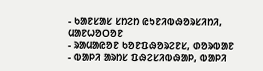- ᱠᱟᱱᱥᱟᱥ ᱥᱴᱮᱴ ᱭᱩᱱᱤᱵᱷᱚᱨᱥᱤᱴᱤ, ᱢᱟᱱᱦᱚᱛᱚᱱ
- ᱨᱟᱢᱟᱭᱚᱱ ᱠᱚᱱᱯᱷᱚᱨᱮᱱᱥ, ᱰᱚᱨᱵᱟᱱ
- ᱵᱟᱞᱤ ᱟᱨᱴᱥ ᱯᱷᱮᱥᱤᱵᱷᱟᱞ, ᱵᱟᱞᱤ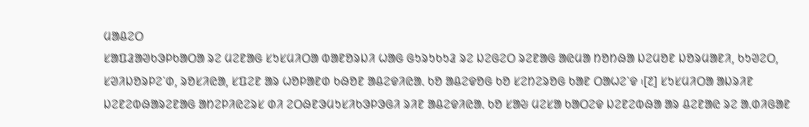ᱢᱟᱪᱮᱛ
ᱥᱟᱯᱲᱟᱣᱠᱳᱞᱠᱟᱛᱟ ᱨᱮ ᱢᱮᱱᱟᱜ ᱥᱩᱥᱢᱤᱛᱟ ᱵᱟᱱᱚᱨᱡᱤ ᱦᱟᱜ ᱜᱩᱨᱩᱠᱩᱲ ᱨᱮ ᱡᱮᱜᱮᱛ ᱨᱮᱱᱟᱜ ᱟᱭᱢᱟ ᱴᱚᱴᱷᱟ ᱡᱮᱢᱚᱱ ᱡᱚᱨᱢᱟᱱᱤ, ᱠᱩᱣᱮᱛ, ᱥᱣᱤᱡᱚᱨᱞᱮᱸᱰ, ᱨᱚᱥᱤᱭᱟ, ᱥᱯᱮᱱ ᱟᱨ ᱦᱚᱞᱟᱱᱰ ᱠᱷᱚᱱ ᱟᱪᱮᱫᱤᱭᱟᱹ ᱠᱚ ᱟᱪᱮᱫᱚᱜ ᱠᱚ ᱥᱮᱴᱮᱨᱚᱜ ᱠᱟᱱ ᱛᱟᱦᱮᱸᱫ ᱾[᱗] ᱥᱩᱥᱢᱤᱛᱟ ᱟᱡᱨᱤᱱ ᱡᱮᱱᱮᱵᱷᱟᱨᱮᱱᱟᱜ ᱟᱴᱮᱞᱤᱭᱮᱨᱥ ᱰᱤ ᱮᱛᱷᱱᱳᱢᱩᱥᱤᱠᱳᱞᱳᱜᱤ ᱨᱤᱱ ᱟᱪᱮᱫᱤᱭᱟᱹ ᱠᱚ ᱥᱟᱶ ᱢᱮᱥᱟ ᱠᱟᱛᱮᱫ ᱡᱮᱱᱮᱵᱷᱟ ᱟᱨ ᱪᱮᱱᱟᱭ ᱨᱮ ᱟᱹᱰᱤᱜᱟᱱ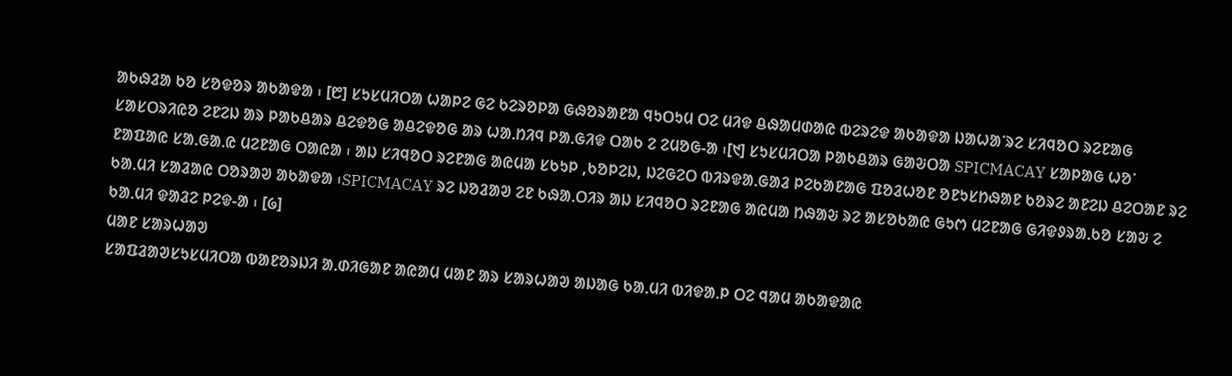ᱟᱠᱷᱲᱟ ᱠᱚ ᱥᱚᱫᱚᱨ ᱟᱠᱟᱫᱟ ᱾ [᱘] ᱥᱩᱥᱢᱤᱛᱟ ᱦᱟᱞᱮ ᱜᱮ ᱠᱮᱨᱚᱞᱟ ᱜᱷᱚᱨᱟᱱᱟ ᱧᱩᱛᱩᱢ ᱛᱮ ᱢᱤᱫ ᱪᱷᱟᱢᱰᱟᱭ ᱵᱮᱨᱮᱫ ᱟᱠᱟᱫᱟ ᱡᱟᱦᱟᱸᱨᱮ ᱥᱤᱧᱚᱛ ᱨᱮᱱᱟᱜ ᱥᱟᱥᱛᱨᱤᱭᱚ ᱮᱱᱮᱡ ᱟᱨ ᱞᱟᱠᱪᱟᱨ ᱪᱮᱫᱚᱜ ᱟᱪᱮᱫᱚᱜ ᱟᱨ ᱦᱟᱹᱴᱤᱧ ᱞᱟᱹᱜᱤᱫ ᱛᱟᱠ ᱮ ᱮᱢᱚᱜ-ᱟ ᱾[᱑] ᱥᱩᱥᱢᱤᱛᱟ ᱞᱟᱠᱪᱟᱨ ᱜᱟᱶᱛᱟ SPICMACAY ᱥᱟᱞᱟᱜ ᱦᱚᱸ ᱱᱟᱯᱟᱭ ᱥᱟᱹᱜᱟᱹᱭ ᱢᱮᱱᱟᱜ ᱛᱟᱭᱟ ᱾ ᱟᱡ ᱥᱤᱧᱚᱛ ᱨᱮᱱᱟᱜ ᱟᱭᱢᱟ ᱥᱠᱩᱞ ,ᱠᱚᱞᱮᱡ, ᱡᱮᱜᱮᱛ ᱵᱤᱨᱫᱟᱹᱜᱟᱲ ᱞᱮᱠᱟᱱᱟᱜ ᱯᱚᱲᱦᱚᱱ ᱚᱱᱩᱥᱴᱷᱟᱱ ᱠᱚᱨᱮ ᱟᱱᱮᱡ ᱪᱮᱛᱟᱱ ᱨᱮ ᱠᱟᱹᱢᱤ ᱥᱟᱲᱟᱭ ᱛᱚᱨᱟᱣ ᱟᱠᱟᱫᱟ ᱾SPICMACAY ᱨᱮ ᱡᱚᱲᱟᱣ ᱮᱱ ᱠᱷᱟᱹᱛᱤᱨ ᱟᱡ ᱥᱤᱧᱚᱛ ᱨᱮᱱᱟᱜ ᱟᱭᱢᱟ ᱴᱷᱟᱶ ᱨᱮ ᱟᱥᱚᱠᱟᱭ ᱜᱩᱬ ᱢᱮᱱᱟᱜ ᱜᱤᱫᱽᱨᱟᱹᱠᱚ ᱥᱟᱶ ᱮ ᱠᱟᱹᱢᱤ ᱫᱟᱲᱮ ᱞᱮᱫ-ᱟ ᱾ [᱙]
ᱢᱟᱱ ᱥᱟᱨᱦᱟᱣ
ᱥᱟᱯᱲᱟᱣᱥᱩᱥᱢᱤᱛᱟ ᱵᱟᱱᱚᱨᱡᱤ ᱟᱹᱰᱤᱜᱟᱱ ᱟᱭᱟᱢ ᱢᱟᱱ ᱟᱨ ᱥᱟᱨᱦᱟᱣ ᱟᱡᱟᱜ ᱠᱟᱹᱢᱤ ᱵᱤᱫᱟᱹᱞ ᱛᱮ ᱧᱟᱢ ᱟᱠᱟᱫᱟᱭ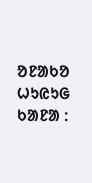ᱚᱱᱟᱠᱚ ᱦᱩᱭᱩᱜ ᱠᱟᱱᱟ ᱺ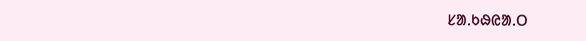ᱥᱟᱹᱠᱷᱭᱟᱹᱛ